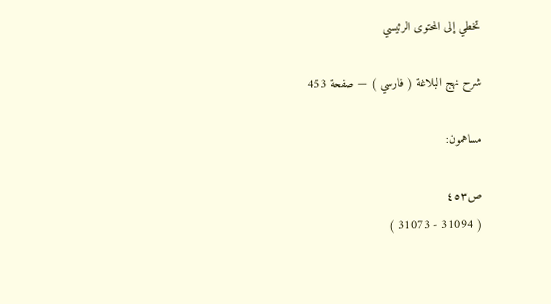تخطي إلى المحتوى الرئيسي

شرح نهج البلاغة ( فارسي ) — صفحة 453

مساهمون:

ص٤٥٣
( 31094 - 31073 )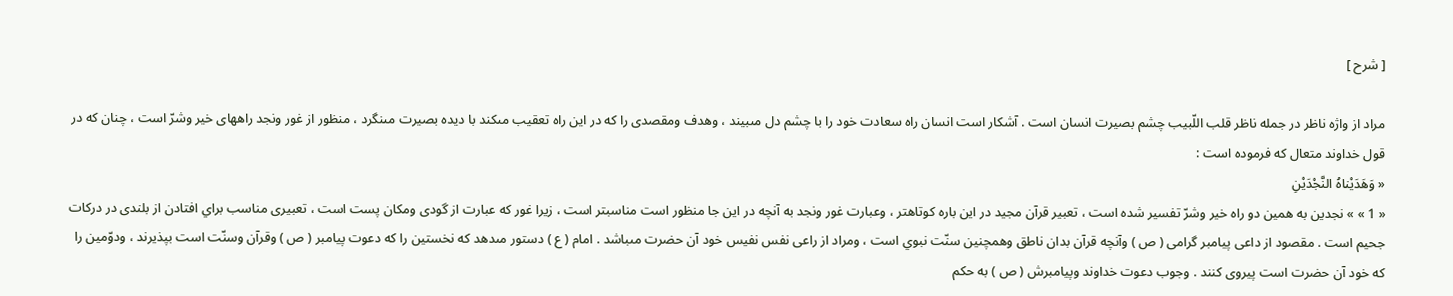[ شرح ]

مراد از واژه ناظر در جمله ناظر قلب اللّبيب چشم بصيرت انسان است . آشكار است انسان راه سعادت خود را با چشم دل مىبيند ، وهدف ومقصدى را كه در اين راه تعقيب مىكند با ديده بصيرت مىنگرد ، منظور از غور ونجد راههاى خير وشرّ است ، چنان كه در قول خداوند متعال كه فرموده است :
« وَهَدَيْناهُ النَّجْدَيْنِ
« 1 » » نجدين به همين دو راه خير وشرّ تفسير شده است ، تعبير قرآن مجيد در اين باره كوتاهتر ، وعبارت غور ونجد به آنچه در اين جا منظور است مناسبتر است ، زيرا غور كه عبارت از گودى ومكان پست است ، تعبيرى مناسب براي افتادن از بلندى در دركات جحيم است . مقصود از داعى پيامبر گرامى ( ص ) وآنچه قرآن بدان ناطق وهمچنين سنّت نبوي است ، ومراد از راعى نفس نفيس خود آن حضرت مىباشد . امام ( ع ) دستور مىدهد كه نخستين را كه دعوت پيامبر ( ص ) وقرآن وسنّت است بپذيرند ، ودوّمين را كه خود آن حضرت است پيروى كنند . وجوب دعوت خداوند وپيامبرش ( ص ) به حكم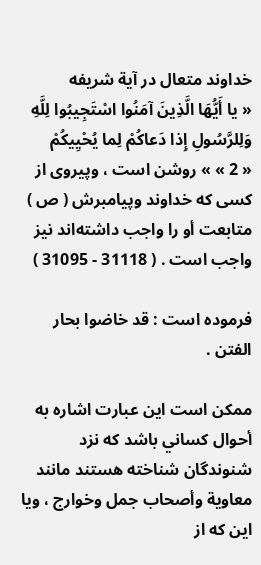خداوند متعال در آية شريفه
« يا أَيُّهَا الَّذِينَ آمَنُوا اسْتَجِيبُوا لِلَّهِ وَلِلرَّسُولِ إِذا دَعاكُمْ لِما يُحْيِيكُمْ
« 2 » » روشن است ، وپيروى از كسى كه خداوند وپيامبرش ( ص ) متابعت أو را واجب داشته‌اند نيز واجب است . ( 31118 - 31095 )

فرموده است : قد خاضوا بحار الفتن .

ممكن است اين عبارت اشاره به أحوال كساني باشد كه نزد شنوندگان شناخته هستند مانند معاوية وأصحاب جمل وخوارج ، ويا اين كه از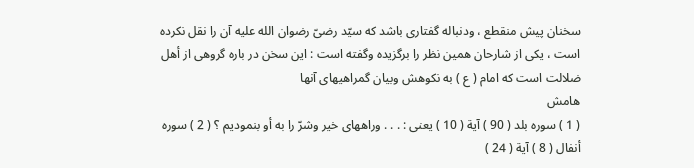سخنان پيش منقطع ، ودنباله گفتارى باشد كه سيّد رضىّ رضوان الله عليه آن را نقل نكرده است ، يكى از شارحان همين نظر را برگزيده وگفته است : اين سخن در باره گروهى از أهل ضلالت است كه امام ( ع ) به نكوهش وبيان گمراهيهاى آنها
هامش
( 1 ) سوره بلد ( 90 ) آية ( 10 ) يعنى : . . . وراههاى خير وشرّ را به أو بنموديم ؟ ( 2 ) سوره أنفال ( 8 ) آية ( 24 )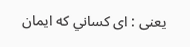يعنى : اى كساني كه ايمان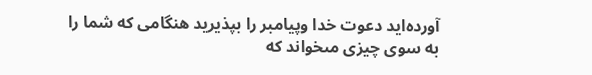آورده‌ايد دعوت خدا وپيامبر را بپذيريد هنگامى كه شما را به سوى چيزى مىخواند كه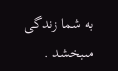به شما زندگى مىبخشد .